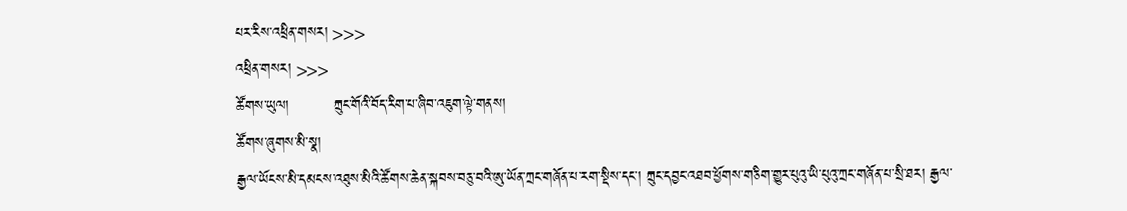པར་རིས་འཕྲིན་གསར། >>>
འཕྲིན་གསར། >>>
ཚོགས་ཡུལ།         ཀྲུང་གོའི་བོད་རིག་པ་ཞིབ་འཇུག་ལྟེ་གནས།
ཚོགས་ཞུགས་མི་སྣ།
རྒྱལ་ཡོངས་མི་དམངས་འཐུས་མིའི་ཚོགས་ཆེན་སྐབས་བཅུ་བའི་ཨུ་ཡོན་ཀྲང་གཞོན་པ་རག་སྡིས་དང་། ཀྲུང་དབྱང་འཐབ་ཕྱོགས་གཅིག་གྱུར་པུའུ་ཡི་པུའུ་ཀྲང་གཞོན་པ་སྲི་ཐར། རྒྱལ་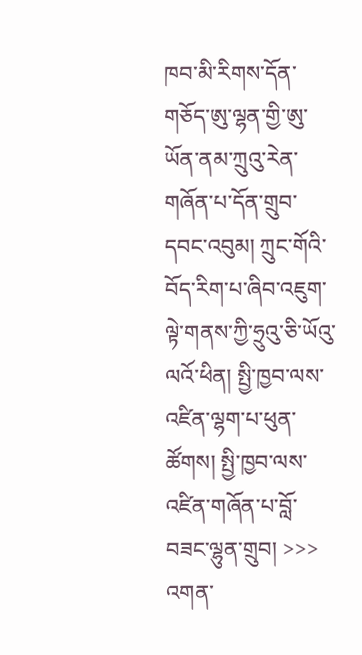ཁབ་མི་རིགས་དོན་གཅོད་ཨུ་ལྷན་གྱི་ཨུ་ཡོན་ནམ་ཀྲུའུ་རེན་གཞོན་པ་དོན་གྲུབ་དབང་འབུམ། ཀྲུང་གོའི་བོད་རིག་པ་ཞིབ་འཇུག་ལྟེ་གནས་ཀྱི་ཧྲུའུ་ཅི་ཡོའུ་ལའོ་ཕིན། སྤྱི་ཁྱབ་ལས་འཛིན་ལྷག་པ་ཕུན་ཚོགས། སྤྱི་ཁྱབ་ལས་འཛིན་གཞོན་པ་བློ་བཟང་ལྷུན་གྲུབ། >>>
འགན་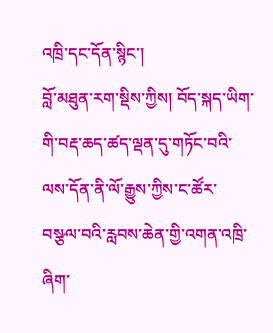འཁྲི་དང་དོན་སྙིང་།
བློ་མཐུན་རག་སྡིས་ཀྱིས། བོད་སྐད་ཡིག་གི་བརྡ་ཆད་ཚད་ལྡན་དུ་གཏོང་བའི་ལས་དོན་ནི་ལོ་རྒྱུས་ཀྱིས་ང་ཚོར་བསྩལ་བའི་རླབས་ཆེན་གྱི་འགན་འཁྲི་ཞིག་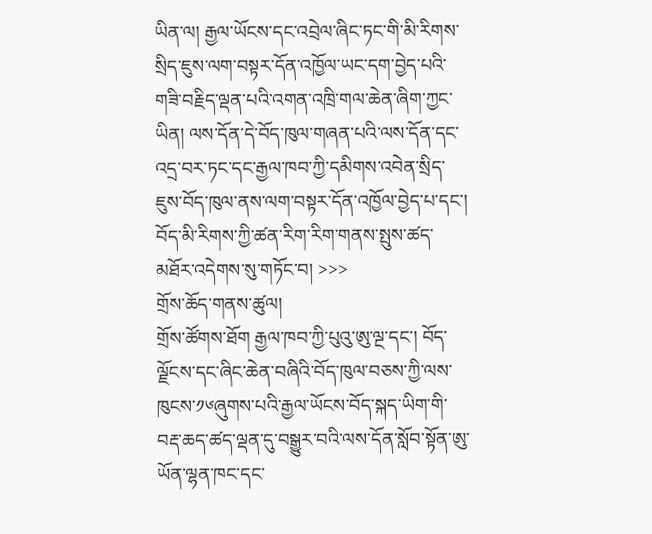ཡིན་ལ། རྒྱལ་ཡོངས་དང་འབྲེལ་ཞིང་ཏང་གི་མི་རིགས་སྲིད་ཇུས་ལག་བསྟར་དོན་འཁྱོལ་ཡང་དག་བྱེད་པའི་གཟི་བརྗིད་ལྡན་པའི་འགན་འཁྲི་གལ་ཆེན་ཞིག་ཀྱང་ཡིན། ལས་དོན་དེ་བོད་ཁུལ་གཞན་པའི་ལས་དོན་དང་འདྲ་བར་ཏང་དང་རྒྱལ་ཁབ་ཀྱི་དམིགས་འབེན་སྲིད་ཇུས་བོད་ཁུལ་ནས་ལག་བསྟར་དོན་འཁྱོལ་བྱེད་པ་དང་། བོད་མི་རིགས་ཀྱི་ཚན་རིག་རིག་གནས་སྤུས་ཚད་མཐོར་འདེགས་སུ་གཏོང་བ། >>>
གྲོས་ཆོད་གནས་ཚུལ།
གྲོས་ཚོགས་ཐོག རྒྱལ་ཁབ་ཀྱི་པུའུ་ཨུ་ལྔ་དང་། བོད་ལྗོངས་དང་ཞིང་ཆེན་བཞིའི་བོད་ཁུལ་བཅས་ཀྱི་ལས་ཁུངས་༡༦ཞུགས་པའི་རྒྱལ་ཡོངས་བོད་སྐད་ཡིག་གི་བརྡ་ཆད་ཚད་ལྡན་དུ་བསྒྱུར་བའི་ལས་དོན་སློབ་སྟོན་ཨུ་ཡོན་ལྷན་ཁང་དང་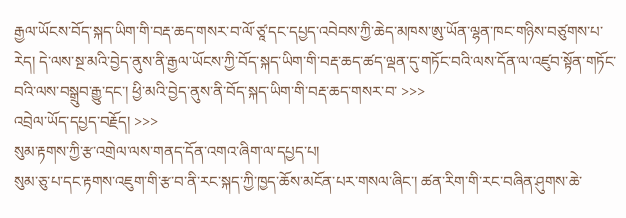རྒྱལ་ཡོངས་བོད་སྐད་ཡིག་གི་བརྡ་ཆད་གསར་བ་ལོ་ཙཱ་དང་དཔྱད་འབེབས་ཀྱི་ཆེད་མཁས་ཨུ་ཡོན་ལྷན་ཁང་གཉིས་བཙུགས་པ་རེད། དེ་ལས་སྔ་མའི་བྱེད་ནུས་ནི་རྒྱལ་ཡོངས་ཀྱི་བོད་སྐད་ཡིག་གི་བརྡ་ཆད་ཚད་ལྡན་དུ་གཏོང་བའི་ལས་དོན་ལ་འཛུབ་སྟོན་གཏོང་བའི་ལས་བསྒྲུབ་རྒྱུ་དང་། ཕྱི་མའི་བྱེད་ནུས་ནི་བོད་སྐད་ཡིག་གི་བརྡ་ཆད་གསར་བ་ >>>
འབྲེལ་ཡོད་དཔྱད་བརྗོད། >>>
སུམ་རྟགས་ཀྱི་རྩ་འགྲེལ་ལས་གནད་དོན་འགའ་ཞིག་ལ་དཔྱད་པ།
སུམ་ཅུ་པ་དང་རྟགས་འཇུག་གི་རྩ་བ་ནི་རང་སྐད་ཀྱི་ཁྱད་ཆོས་མངོན་པར་གསལ་ཞིང་། ཚན་རིག་གི་རང་བཞིན་ཤུགས་ཆེ་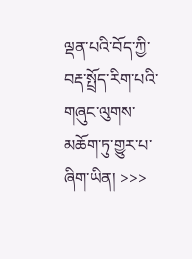ལྡན་པའི་བོད་ཀྱི་བརྡ་སྤྲོད་རིག་པའི་གཞུང་ལུགས་མཆོག་ཏུ་གྱུར་པ་ཞིག་ཡིན། >>>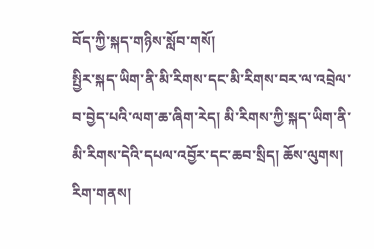བོད་ཀྱི་སྐད་གཉིས་སློབ་གསོ།
སྤྱིར་སྐད་ཡིག་ནི་མི་རིགས་དང་མི་རིགས་བར་ལ་འབྲེལ་བ་བྱེད་པའི་ལག་ཆ་ཞིག་རེད། མི་རིགས་ཀྱི་སྐད་ཡིག་ནི་མི་རིགས་དེའི་དཔལ་འབྱོར་དང་ཆབ་སྲིད། ཆོས་ལུགས། རིག་གནས།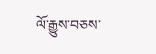ལོ་རྒྱུས་བཅས་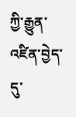ཀྱི་རྒྱུན་འཛིན་བྱེད་དུ་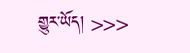གྱུར་ཡོད། >>>